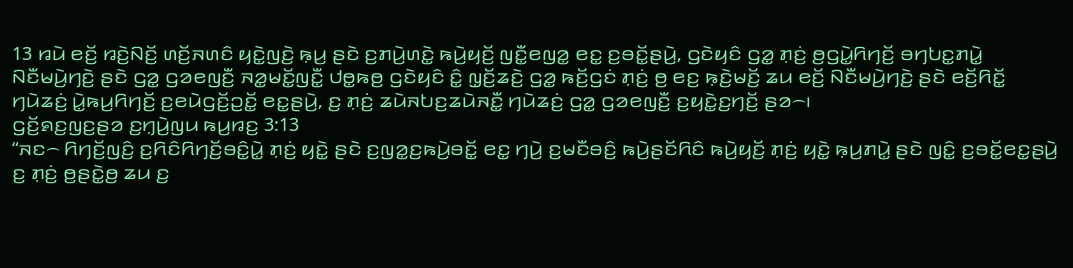13 ꤙꤣꤧ ꤕꤢꤩ꤬ ꤙꤢꤧ꤬ꤡꤢꤩ꤬ ꤛꤢꤩ꤬ꤏꤛꤢꤨ ꤟꤢꤧ꤭ꤜꤢꤧ꤬ ꤒ꤫ꤣ꤬ ꤔꤢꤧ ꤢ꤬ꤊꤣꤧ꤬ꤛꤢꤧ꤭ ꤒꤣꤧ꤬ꤟꤢꤩ꤬ ꤜꤢꤪ꤭ꤕꤜꤤ꤭ ꤕꤢ꤭ ꤢ꤬ꤋꤢꤩ꤭ꤔꤣꤧ꤬, ꤞꤢꤧꤟꤢꤨ ꤞꤤ꤭ ꤊ꤫ꤢꤦ꤬ ꤥ꤬ꤞꤣꤧ꤭ꤖꤚꤢꤩ꤬ ꤋꤚꤝꤢ꤭ꤊꤣꤧ꤭ ꤡꤢꤪꤗꤣꤧ꤬ꤚꤢꤧ꤬ ꤔꤢꤧ ꤞꤤ꤭ ꤞꤤꤕꤜꤢꤪ꤬ ꤏꤤ꤭ꤗꤢꤩ꤭ꤜꤢꤪ꤭ ꤓꤥ꤭ꤒꤥ꤬ ꤞꤢꤧꤟꤢꤨ ꤢꤨ꤭ ꤜ꤫ꤢꤩ꤬ꤘꤢꤧ꤬ ꤞꤤ꤭ ꤒꤢꤩ꤬ꤞꤢꤦ ꤊ꤫ꤢꤦ꤬ ꤥ꤬ ꤕꤢ꤬ ꤒ꤫ꤢꤧ꤬ꤗꤢꤩ꤬ ꤘꤣ ꤕꤢꤩ꤬ ꤡꤢꤪꤗꤣꤧ꤬ꤚꤢꤧ꤬ ꤔꤢꤧ ꤕꤢꤩ꤬ꤖꤢꤩ꤭ ꤚꤣꤧꤘꤢꤦ꤬ ꤣꤧ꤭ꤒꤣ꤬ꤖꤚꤢꤩ꤬ ꤢ꤬ꤕꤣꤧꤞꤢꤩ꤬ꤑꤢꤩ꤭ ꤕꤢ꤭ꤔꤣꤧ꤬, ꤢ꤬ ꤊ꤫ꤢꤦ꤬ ꤘꤣꤧꤏꤝꤢ꤬ꤘꤣꤧꤏꤢꤪ꤭ ꤚꤣꤧꤘꤢꤦ꤬ ꤞꤤ꤭ ꤞꤤꤕꤜꤢꤪ꤬ ꤢ꤬ꤟꤢꤧ꤭ꤢ꤬ꤚꤢꤩ꤬ ꤔꤤ꤮꤯
ꤞꤢꤩ꤬ꤎꤢ꤬ꤜꤢ꤬ꤔꤤ ꤢ꤬ꤚ꤫ꤣꤧ꤬ꤜꤣ ꤒꤣ꤬ꤙꤢ꤬ 3:13
“ꤏꤢ꤮ ꤖꤚꤢꤩ꤬ꤜꤢꤨ꤬ ꤢ꤬ꤖꤢꤨꤖꤚꤢꤩ꤬ꤋꤢꤨ꤭ꤣꤧ꤭ ꤊ꤫ꤢꤦ꤬ ꤟꤢꤧ꤭ ꤔꤢꤧ ꤢ꤬ꤜꤤ꤭ꤢ꤬ꤒꤣꤧ꤬ꤋꤢꤩ꤭ ꤕꤢ꤭ ꤚꤣꤧ꤬ ꤢ꤬ꤗꤢꤪꤋꤢꤨ꤬ ꤒꤣꤧ꤬ꤔꤢꤩꤖꤢꤨ ꤒꤣꤧ꤬ꤟꤢꤩ꤬ ꤊ꤫ꤢꤦ꤬ ꤟꤢꤧ꤭ ꤒ꤫ꤣ꤬ꤊꤣꤧ꤭ ꤔꤢꤧ ꤜꤢꤨ꤭ ꤢ꤬ꤋꤢꤩ꤭ꤕꤢ꤭ꤔꤣꤧ꤬ ꤢ꤬ ꤊ꤫ꤢꤦ꤬ ꤥ꤬ꤔꤢꤧ꤭ꤥ꤬ ꤘꤣ ꤢ꤬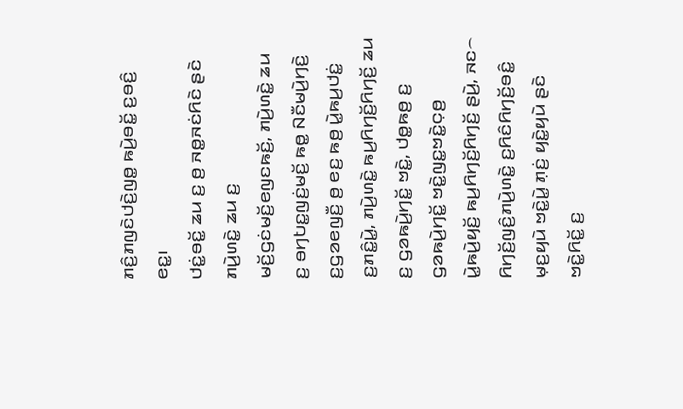ꤊꤢꤨ꤬ꤊꤜꤢꤧꤓꤢꤧ꤬ꤜꤥ꤭ ꤒꤣꤧ꤬ꤋꤢꤩ꤭ ꤢ꤬ꤋꤢꤨ꤬ ꤕꤢ꤭꤯
ꤓꤢꤦ꤭ꤋꤢꤩ꤭ ꤘꤣ ꤢ꤬ ꤥ꤬ ꤏꤥ꤭ꤏꤢꤦꤖꤢꤧ ꤔꤢꤧ ꤊꤣꤧ꤬ꤛꤢꤧ꤭ ꤘꤣ ꤢ꤬ ꤗꤢꤩ꤬ꤞꤢꤦꤗꤢꤩ꤬ꤕꤜꤢꤒꤢꤩ꤬, ꤊꤣꤧ꤬ꤛꤢꤧ꤭ ꤘꤣ ꤢ꤬ ꤋꤚꤝꤢ꤭ꤜꤢꤦ꤬ꤗꤢꤩ꤬ ꤒꤥ꤭ ꤡꤢꤪꤗꤣꤧ꤬ꤚꤢꤧ꤬ ꤢ꤬ꤞꤤꤕꤜꤢꤪ꤬ ꤥ꤬ ꤕꤢ꤬ ꤒꤥ꤬ ꤣꤧ꤭ꤒꤣ꤬ꤓꤢꤦ꤭ ꤢ꤬ꤊꤢꤨ꤭ꤣꤧ꤭, ꤊꤣꤧ꤬ꤛꤢꤧ꤭ ꤒꤣ꤬ꤖꤚꤢꤩ꤬ꤖꤚꤢꤩ꤬ ꤘꤣ ꤢ꤬ ꤞꤤꤒꤣꤧ꤬ꤚꤢꤩ꤭ ꤠꤢꤧ꤭, ꤓꤥ꤭ꤒꤥ꤬ ꤢ꤬ ꤞꤤꤒꤣꤧ꤬ꤚꤢꤩ꤭ ꤠꤢꤧ꤭ꤜꤢ꤭ꤠꤢꤧ꤭ꤍ꤫ꤥ꤬ ꤣꤧ꤭ꤒꤣꤧ꤬ꤟꤢꤩ꤬ ꤒꤣ꤬ꤖꤚꤢꤩ꤬ꤖꤚꤢꤩ꤬ ꤔꤣꤧ꤬, ꤏꤢ꤮ ꤖꤚꤢꤩ꤬ꤜꤢꤨ꤬ꤊꤣꤧ꤬ꤛꤢꤧ꤭ ꤢ꤬ꤖꤢꤨꤖꤚꤢꤩ꤬ꤋꤢꤨ꤭ ꤗ꤫ꤢ꤬ꤟꤣꤧ ꤠꤢꤧ꤭ꤣꤧ꤭ ꤊ꤫ꤢꤦ꤬ ꤟꤢꤧ꤭ꤟꤣꤧ ꤔꤢꤧ ꤠꤢꤧ꤭ꤖꤢꤩ꤭ ꤢ꤬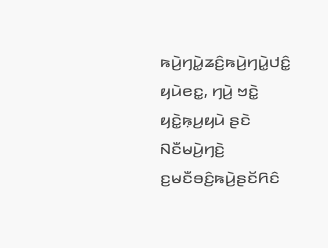ꤒꤣꤧ꤬ꤚꤣꤧ꤭ꤘꤢꤨ꤬ꤒꤣꤧ꤬ꤚꤣꤧ꤭ꤓꤢꤨ꤭ ꤟꤣꤧꤕꤢ꤭, ꤚꤣꤧ꤬ ꤠꤢꤧ꤭ ꤟꤢꤧ꤭ꤒ꤫ꤣ꤬ꤟꤣꤧ ꤔꤢꤧ ꤡꤢꤪꤗꤣꤧ꤬ꤚꤢꤧ꤬ ꤢ꤬ꤗꤢꤪꤋꤢꤨ꤬ꤒꤣꤧ꤬ꤔꤢꤩꤖꤢꤨ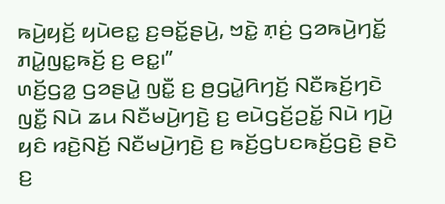ꤒꤣꤧ꤬ꤟꤢꤩ꤬ ꤟꤣꤧꤕꤢ꤭ ꤢ꤬ꤋꤢꤩ꤭ꤔꤣꤧ꤬, ꤠꤢꤧ꤭ ꤊ꤫ꤢꤦ꤬ ꤞꤤꤒꤣꤧ꤬ꤚꤢꤩ꤭ ꤊꤣꤧ꤭ꤜꤢ꤭ꤒꤢꤩ꤬ ꤢ꤬ ꤕꤢ꤭꤯”
ꤛꤢꤩ꤬ꤞꤤ꤭ ꤞꤤꤔꤣꤧ꤭ ꤜꤢꤪ꤭ ꤢ꤬ ꤥ꤬ꤞꤣꤧ꤭ꤖꤚꤢꤩ꤬ ꤡꤢꤪꤒꤢꤩ꤬ꤚꤢꤧ ꤜꤢꤪ꤭ ꤡꤣꤧ ꤘꤣ ꤡꤢꤪꤗꤣꤧ꤬ꤚꤢꤧ꤬ ꤢ꤬ ꤕꤣꤧꤞꤢꤩ꤬ꤑꤢꤩ꤭ ꤡꤣꤧ ꤚꤣꤧ꤬ ꤟꤢꤨ ꤙꤢꤧ꤬ꤡꤢꤩ꤬ ꤡꤢꤪꤗꤣꤧ꤬ꤚꤢꤧ꤬ ꤢ꤬ ꤒꤢꤩ꤬ꤞꤝꤢꤒꤢꤩ꤬ꤞꤢꤧ꤬ ꤔꤢꤧ ꤢ꤬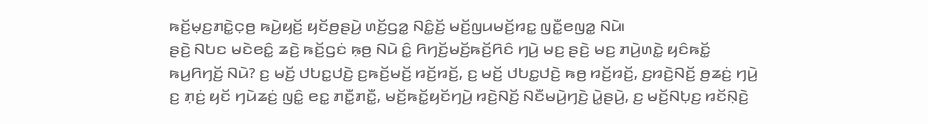ꤒꤢꤩ꤬ꤗ꤫ꤢ꤬ꤊꤢꤧ꤭ꤍ꤫ꤥ꤬ ꤒꤣꤧ꤬ꤟꤢꤩ꤬ ꤟꤢꤩꤥ꤬ꤔꤣꤧ꤬ ꤛꤢꤩ꤬ꤞꤤ꤭ ꤡꤢꤨ꤭ꤢꤩ꤬ ꤗꤢꤩ꤬ꤜꤣꤗꤢꤩ꤬ꤙꤢ꤭ ꤜꤢꤪ꤭ꤕꤜꤤ꤭ ꤡꤣꤧ꤯
ꤔꤢꤧ꤬ ꤡꤝꤢ ꤗꤢꤧꤕꤢꤨ꤭ ꤘꤢꤧ꤬ ꤒꤢꤩ꤬ꤞꤢꤦ ꤒ꤫ꤥ꤬ ꤡꤣꤧ ꤢꤨ꤭ ꤖꤚꤢꤩ꤬ꤗꤢꤩ꤬ꤒꤢꤩ꤬ꤖꤢꤨ ꤚꤣꤧ꤬ ꤗꤢ꤬ ꤔꤢꤧ꤬ ꤗꤢ꤬ ꤊꤣꤧ꤬ꤛꤢꤧ꤭ ꤟꤢꤨꤒꤢꤩ꤭ ꤒꤣ꤬ꤖꤚꤢꤩ꤬ ꤡꤣꤧ? ꤢ꤬ ꤗꤢꤩ꤬ ꤓꤝꤢ꤭ꤓꤢꤧ꤬ ꤢ꤬ꤒꤢꤩ꤬ꤗꤢꤩ꤬ ꤙꤢꤩ꤬ꤙꤢꤩ꤬, ꤢ꤬ ꤗꤢꤩ꤬ ꤓꤝꤢ꤭ꤓꤢꤧ꤬ ꤒꤥ꤬ ꤙꤢꤩ꤬ꤙꤢꤩ꤬, ꤢ꤬ꤙꤢꤧ꤬ꤡꤢꤩ꤬ ꤥ꤬ꤘꤢꤦ꤬ ꤚꤣꤧ꤬ ꤢ꤬ ꤊ꤫ꤢꤦ꤬ ꤟꤢꤩ ꤚꤣꤧꤘꤢꤦ꤬ ꤜꤢꤨ꤭ ꤕꤢ꤭ ꤊꤢꤪ꤭ꤊꤢꤪ꤭, ꤗꤢꤩ꤬ꤒꤢꤩ꤭ꤟꤢꤩꤚꤣꤧ꤬ ꤙꤢꤧ꤬ꤡꤢꤩ꤬ ꤡꤢꤪꤗꤣꤧ꤬ꤚꤢꤧ꤬ ꤣꤧ꤭ꤔꤣꤧ꤬, ꤢ꤬ ꤗꤢꤩ꤬ꤡꤝ꤫ꤢ꤬ ꤙꤢꤩꤡ꤫ꤢꤧ꤬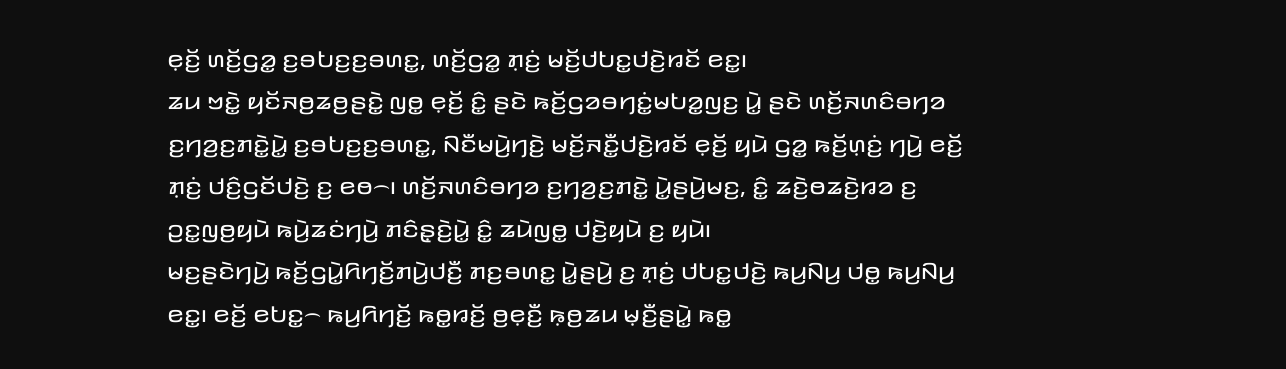ꤕ꤫ꤢꤩ꤬ ꤛꤢꤩ꤬ꤞꤤ꤭ ꤢ꤬ꤋꤝꤢ꤬ꤢ꤬ꤋꤛꤢ꤭, ꤛꤢꤩ꤬ꤞꤤ꤭ ꤊ꤫ꤢꤦ꤬ ꤗꤢꤩ꤬ꤓꤝꤢ꤭ꤓꤢꤧ꤬ꤙꤢꤩ ꤕꤢ꤭꤯
ꤘꤣ ꤠꤢꤧ꤭ ꤟꤢꤩꤏꤥ꤬ꤘꤥ꤬ꤔꤢꤧ꤭ ꤜꤥ꤭ ꤕ꤫ꤢꤩ꤬ ꤢꤨ꤭ ꤔꤢꤧ ꤒꤢꤩ꤬ꤞꤤꤋꤚꤢꤦ꤭ꤗꤝꤤ꤭ꤜꤢ꤬ ꤣꤧ꤭ ꤔꤢꤧ ꤛꤢꤩ꤬ꤏꤛꤢꤨꤋꤚꤤ ꤢ꤬ꤚꤤ꤬ꤢ꤬ꤊꤢꤧ꤭ꤣꤧ꤭ ꤢ꤬ꤋꤝꤢ꤬ꤢ꤬ꤋꤛꤢ꤭, ꤡꤢꤪꤗꤣꤧ꤬ꤚꤢꤧ꤬ ꤗꤢꤩ꤬ꤏꤢꤪ꤭ꤓꤢꤧ꤬ꤙꤢꤩ ꤕ꤫ꤢꤩ꤬ ꤟꤣꤧ ꤞꤤ꤭ ꤒꤢꤩ꤬ꤛ꤫ꤢꤦ꤬ ꤚꤣꤧ꤬ ꤕꤢꤩ꤬ ꤊ꤫ꤢꤦ꤬ ꤓꤢꤨ꤬ꤞꤢꤩꤓꤢꤧ꤬ ꤢ꤬ ꤕꤥ꤮꤯ ꤛꤢꤩ꤬ꤏꤛꤢꤨꤋꤚꤤ ꤢ꤬ꤚꤤ꤬ꤢ꤬ꤊꤢꤧ꤭ ꤣꤧ꤭ꤔꤣꤧ꤬ꤗꤢ꤬, ꤢꤨ꤭ ꤘꤢꤧ꤬ꤥꤘꤢꤧ꤬ꤙꤤ ꤢ꤬ ꤑꤢ꤭ꤜꤥ꤬ꤟꤣꤧ ꤒꤣꤧ꤬ꤘꤢꤦꤚꤣꤧ꤬ ꤊꤢꤨꤔ꤫ꤢꤧ꤬ꤣꤧ꤭ ꤢꤨ꤭ ꤘꤣꤧꤜꤥ꤭ ꤓꤢꤧ꤬ꤟꤣꤧ ꤢ꤬ ꤟꤣꤧ꤯
ꤗꤢ꤬ꤔꤢꤧꤚꤣꤧ꤬ ꤒꤢꤩ꤬ꤞꤣꤧ꤭ꤖꤚꤢꤩ꤬ꤊꤣꤧ꤬ꤓꤢꤪ꤬ ꤊꤢ꤬ꤋꤛꤢ꤭ ꤣꤧ꤭ꤔꤣꤧ꤬ ꤢ꤬ ꤊ꤫ꤢꤦ꤬ ꤓꤝꤢ꤭ꤓꤢꤧ꤬ ꤒꤣ꤬ꤡꤣ꤬ ꤓꤥ꤭ ꤒꤣ꤬ꤡꤣ꤬ ꤕꤢ꤭꤯ ꤕꤢꤩ꤬ ꤕꤝꤢ꤭꤮ ꤒꤣ꤬ꤖꤚꤢꤩ꤬ ꤒꤥ꤭ꤙꤢꤩ꤬ ꤥ꤬ꤕ꤫ꤢꤪ꤬ ꤒ꤫ꤥ꤬ꤘꤣ ꤗ꤫ꤢꤪ꤬ꤔꤣꤧ꤭ ꤒꤥ꤭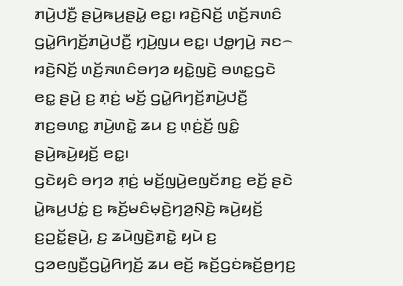ꤊꤣꤧ꤬ꤓꤢꤪ꤬ ꤔꤣꤧ꤬ꤒꤣ꤬ꤔꤣꤧ꤭ ꤕꤢ꤭꤯ ꤙꤢꤧ꤬ꤡꤢꤩ꤬ ꤛꤢꤩ꤬ꤏꤛꤢꤨ ꤞꤣꤧ꤭ꤖꤚꤢꤩ꤬ꤊꤣꤧ꤬ꤓꤢꤪ꤬ ꤚ꤫ꤣꤧ꤬ꤜꤣ ꤕꤢ꤭꤯ ꤓꤥ꤭ꤚꤣꤧ꤬ ꤏꤢ꤮ ꤙꤢꤧ꤬ꤡꤢꤩ꤬ ꤛꤢꤩ꤬ꤏꤛꤢꤨꤋꤚꤤ ꤟꤢꤧ꤭ꤜꤢꤧ꤬ ꤋꤛꤢ꤭ꤞꤢꤧ ꤕꤢ꤭ ꤔꤣꤧ꤬ ꤢ꤬ ꤊ꤫ꤢꤦ꤬ ꤗꤢꤩ꤬ ꤞꤣꤧ꤭ꤖꤚꤢꤩ꤬ꤊꤣꤧ꤬ꤓꤢꤪ꤬ ꤊꤢ꤬ꤋꤛꤢ꤭ ꤊꤣꤧ꤬ꤛꤢꤧ꤭ ꤘꤣ ꤢ꤬ ꤛ꤫ꤢꤦ꤬ꤢꤩ꤬ ꤜꤢꤨ꤭ ꤔꤣꤧ꤬ꤒꤣꤧ꤬ꤟꤢꤩ꤬ ꤕꤢ꤭꤯
ꤞꤢꤧꤟꤢꤨ ꤋꤚꤤ ꤊ꤫ꤢꤦ꤬ ꤗꤢꤩ꤬ꤜꤣꤧ꤬ꤕꤜꤢꤩꤊꤢ꤬ ꤕꤢꤩ꤬ ꤔꤢꤧ ꤣꤧ꤭ꤒꤣ꤬ꤓꤢꤦ꤭ ꤢ꤬ ꤒꤢꤩ꤬ꤗꤢꤨꤗ꤫ꤢꤧ꤬ꤚꤤ꤬ꤡ꤫ꤢꤧ꤬ ꤒꤣꤧ꤬ꤟꤢꤩ꤬ ꤢ꤬ꤑꤢꤩ꤭ꤔꤣꤧ꤬, ꤢ꤬ ꤘꤣꤧꤜꤢꤧ꤬ꤊꤢꤧ꤭ ꤟꤣꤧ ꤢ꤬ ꤞꤤꤕꤜꤢꤪ꤬ꤞꤣꤧ꤭ꤖꤚꤢꤩ꤬ ꤘꤣ ꤕꤢꤩ꤬ ꤒꤢꤩ꤬ꤞꤢꤦꤒꤢꤩ꤬ꤥ꤬ꤚꤢ꤬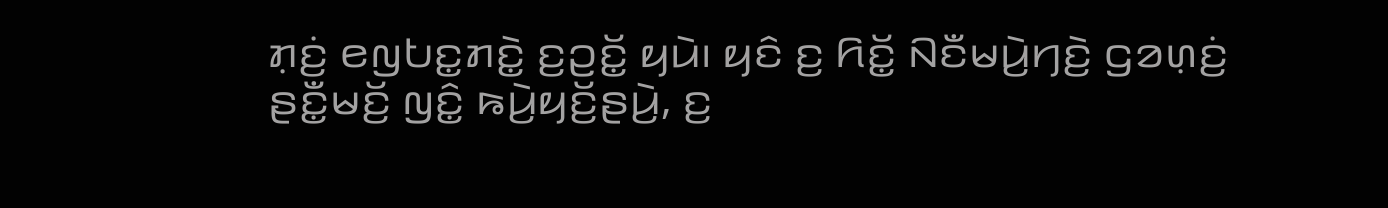ꤊ꤫ꤢꤦ꤬ ꤕꤜꤝꤢ꤭ꤊꤢꤧ꤭ ꤢ꤬ꤑꤢꤩ꤭ ꤟꤣꤧ꤯ ꤟꤢꤨ ꤢ꤬ ꤖꤢꤩ꤭ ꤡꤢꤪꤗꤣꤧ꤬ꤚꤢꤧ꤬ ꤞꤤꤛ꤫ꤢꤦ꤬ ꤔꤢꤪ꤭ꤗꤢꤩ꤬ ꤜꤢꤨ꤭ ꤒꤣꤧ꤬ꤟꤢꤩ꤬ꤔꤣꤧ꤬, ꤢ꤬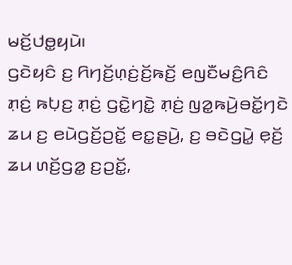ꤗꤢꤩ꤬ꤓꤥ꤭ꤟꤣꤧ꤯
ꤞꤢꤧꤟꤢꤨ ꤢ꤬ ꤖꤚꤢꤩ꤬ꤛ꤫ꤢꤦ꤬ꤢꤩ꤬ꤒꤢꤩ꤬ ꤕꤜꤢꤪꤗꤢꤨ꤬ꤖꤢꤨ ꤊ꤫ꤢꤦ꤬ ꤒꤝ꤫ꤢ꤬ ꤊ꤫ꤢꤦ꤬ ꤞꤢꤧ꤭ꤚꤢꤧ꤭ ꤊ꤫ꤢꤦ꤬ ꤜꤤ꤭ꤒꤣꤧ꤬ꤋꤢꤩ꤭ꤚꤢꤧ ꤘꤣ ꤢ꤬ ꤕꤣꤧꤞꤢꤩ꤬ꤑꤢꤩ꤭ ꤕꤢ꤭ꤔꤣꤧ꤬, ꤢ꤬ ꤋꤢꤧꤞꤣꤧ꤭ ꤕ꤫ꤢꤩ꤬ ꤘꤣ ꤛꤢꤩ꤬ꤞꤤ꤭ ꤢ꤬ꤑꤢꤩ꤭,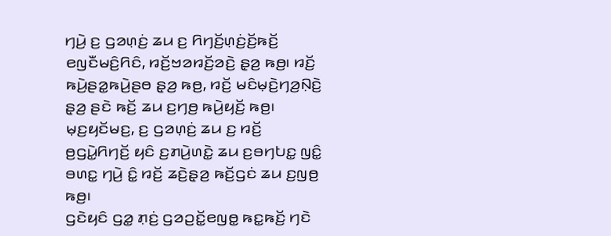ꤚꤣꤧ꤬ ꤢ꤬ ꤞꤤꤛ꤫ꤢꤦ꤬ ꤘꤣ ꤢ꤬ ꤖꤚꤢꤩ꤬ꤛ꤫ꤢꤦ꤬ꤢꤩ꤬ꤒꤢꤩ꤬ ꤕꤜꤢꤪꤗꤢꤨ꤬ꤖꤢꤨ, ꤙꤢꤩ꤬ꤠꤤꤙꤢꤩ꤬ꤤꤢꤧ꤬ ꤔ꤫ꤤ꤬ ꤒꤥ꤬꤯ ꤙꤢꤩ꤬ ꤒꤣꤧ꤬ꤔꤤ꤭ꤒꤣꤧ꤬ꤔꤥ ꤔ꤫ꤤ꤬ ꤒꤥ꤬, ꤙꤢꤩ꤬ ꤗꤢꤨꤗ꤫ꤢꤧ꤬ꤚꤤ꤬ꤡ꤫ꤢꤧ꤬ ꤔ꤫ꤤ꤬ ꤔꤢꤧ ꤒꤢꤩ꤬ ꤘꤣ ꤢ꤬ꤚꤥ꤬ ꤒꤣꤧ꤬ꤟꤢꤩ꤬ ꤒꤥ꤬꤯ ꤗ꤫ꤢ꤬ꤟꤢꤩꤗꤢ꤬, ꤢ꤬ ꤞꤤꤛ꤫ꤢꤦ꤬ ꤘꤣ ꤢ꤬ ꤙꤢꤩ꤬ ꤥ꤬ꤞꤣꤧ꤭ꤖꤚꤢꤩ꤬ ꤟꤢꤨ ꤢ꤬ꤊꤣꤧ꤬ꤛꤢꤧ꤭ ꤘꤣ ꤢ꤬ꤋꤚꤝꤢ꤭ ꤜꤢꤨ꤭ ꤋꤛꤢ꤭ ꤚꤣꤧ꤬ ꤢꤨ꤭ ꤙꤢꤩ꤬ ꤘꤢꤧ꤬ꤔ꤫ꤤ꤬ ꤒꤢꤩ꤬ꤞꤢꤦ ꤘꤣ ꤢ꤬ꤜꤥ꤬ ꤒꤥ꤬꤯
ꤞꤢꤧꤟꤢꤨ ꤞꤤ꤭ ꤊ꤫ꤢꤦ꤬ ꤞꤤꤑꤢꤩ꤭ꤕꤜꤥ꤭ ꤒꤢ꤭ꤒꤢꤩ꤬ ꤚꤢꤧ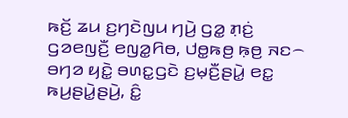ꤒꤢꤩ꤬ ꤘꤣ ꤢ꤬ꤚꤢꤧꤜꤣ ꤚꤣꤧ꤬ ꤞꤤ꤭ ꤊ꤫ꤢꤦ꤬ ꤞꤤꤕꤜꤢꤪ꤬ ꤕꤜꤤ꤭ꤖꤥ, ꤓꤥ꤭ꤒꤥ꤬ ꤒ꤫ꤥ꤬ ꤏꤢ꤮ ꤋꤚꤤ ꤟꤢꤧ꤭ ꤋꤛꤢ꤭ꤞꤢꤧ ꤢ꤬ꤗ꤫ꤢꤪ꤬ꤔꤣꤧ꤭ ꤕꤢ꤭ ꤒꤣ꤬ꤔꤣꤧ꤭ꤔꤣꤧ꤬, ꤢꤨ꤭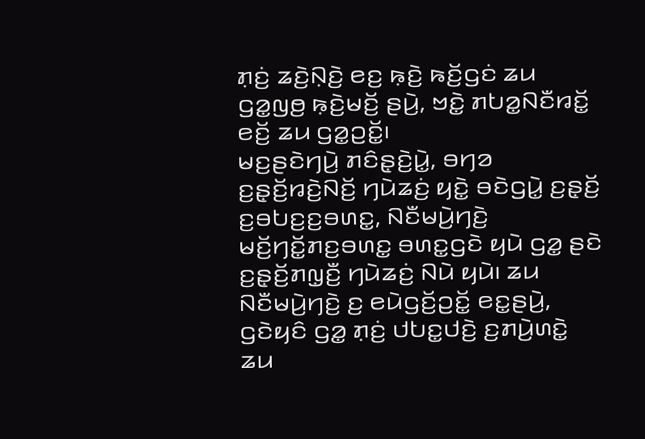ꤊ꤫ꤢꤦ꤬ ꤘꤢꤧ꤬ꤡ꤫ꤢꤧ꤬ ꤕꤢ꤬ ꤒ꤫ꤢꤧ꤬ ꤒꤢꤩ꤬ꤞꤢꤦ ꤘꤣ ꤞꤤ꤭ꤜꤥ꤬ ꤒ꤫ꤢꤧ꤬ꤗꤢꤩ꤬ ꤔꤣꤧ꤬, ꤠꤢꤧ꤭ ꤊꤝꤤ꤭ꤡꤢꤪꤙꤢꤩ꤭ ꤕꤢꤩ꤬ ꤘꤣ ꤞꤤ꤭ꤑꤢꤩ꤭꤯
ꤗꤢ꤬ꤔꤢꤧꤚꤣꤧ꤬ ꤊꤢꤨꤔ꤫ꤢꤧ꤬ꤣꤧ꤭, ꤋꤚꤤ ꤢ꤬ꤔ꤫ꤢꤩ꤬ꤙꤢꤧ꤬ꤡꤢꤩ꤬ ꤚꤣꤧꤘꤢꤦ꤬ ꤟꤢꤧ꤭ ꤋꤢꤧꤞꤣꤧ꤭ ꤢ꤬ꤔ꤫ꤢꤩ꤬ ꤢ꤬ꤋꤝꤢ꤬ꤢ꤬ꤋꤛꤢ꤭, ꤡꤢꤪꤗꤣꤧ꤬ꤚꤢꤧ꤬ ꤗꤢꤩ꤬ꤚꤢꤩ꤭ꤊꤢ꤬ꤋꤛꤢ꤭ ꤋꤛꤢ꤭ꤞꤢꤧ ꤟꤣꤧ ꤞꤤ꤭ ꤔꤢꤧ ꤢ꤬ꤔ꤫ꤢꤩ꤬ꤊꤜ꤫ꤢꤪ꤬ ꤚꤣꤧꤘꤢꤦ꤬ ꤡꤣꤧ ꤟꤣꤧ꤯ ꤘꤣ ꤡꤢꤪꤗꤣꤧ꤬ꤚꤢꤧ꤬ ꤢ꤬ ꤕꤣꤧꤞꤢꤩ꤬ꤑꤢꤩ꤭ ꤕꤢ꤭ꤔꤣꤧ꤬, ꤞꤢꤧꤟꤢꤨ ꤞꤤ꤭ ꤊ꤫ꤢꤦ꤬ ꤓꤝꤢ꤭ꤓꤢꤧ꤬ ꤢ꤬ꤊꤣꤧ꤬ꤛꤢꤧ꤭ ꤘꤣ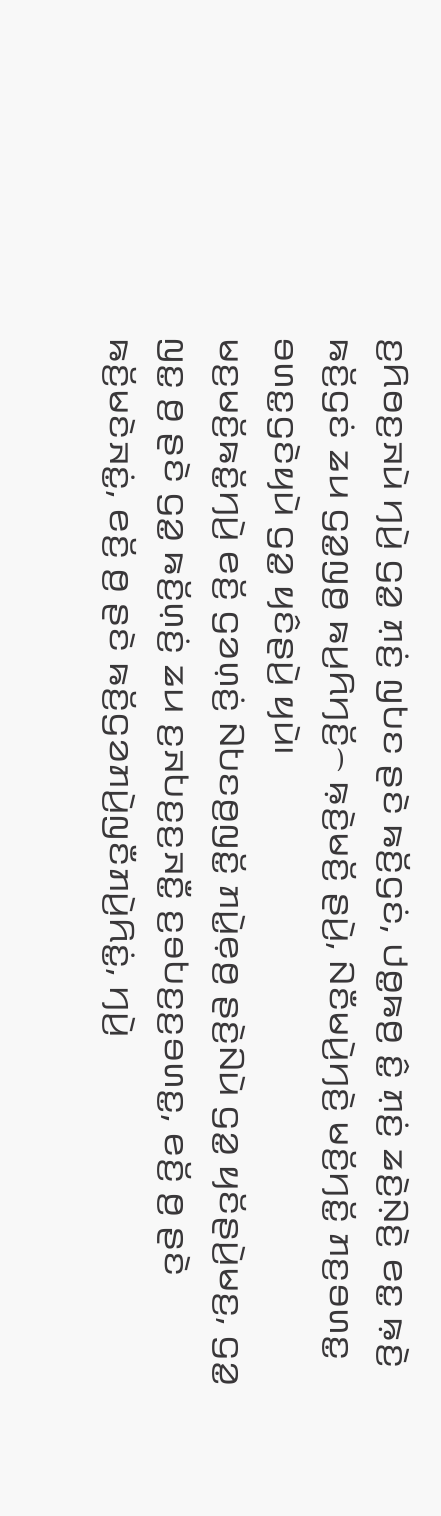ꤢ꤬ꤖꤥꤢ꤬ꤏꤣꤧ ꤚꤣꤧ꤬ ꤞꤤ꤭ ꤊ꤫ꤢꤦ꤬ ꤜꤝꤢ ꤔꤢꤧ ꤒꤢꤩ꤬ꤞꤢꤦ, ꤓꤥ꤭ꤒꤥ꤬ ꤢꤨ꤭ ꤊ꤫ꤢꤦ꤬ ꤘꤢꤧ꤬ꤡ꤫ꤢꤧ꤬ ꤕꤢ꤭ ꤒ꤫ꤢꤧ꤬ ꤒꤢꤩ꤬ꤞꤢꤦ ꤘꤣ ꤞꤤ꤭ꤜꤥ꤬ ꤒꤣ꤬ꤖꤚꤢꤩ꤬꤮ ꤒ꤫ꤢꤧ꤬ꤗꤢꤩ꤬ ꤔꤣꤧ꤬, ꤡꤢꤪꤗꤣꤧ꤬ꤚꤢꤧ꤬ ꤗꤢꤩ꤬ꤚꤢꤩ꤭ ꤊꤢ꤬ꤋꤛꤢ꤭ ꤋꤛꤢ꤭ꤞꤢꤧꤟꤣꤧ ꤞꤤ꤭ ꤟꤢꤨꤔꤣꤧ꤬ ꤟꤣꤧ꤯
ꤗꤢ꤬ꤗꤢꤩ꤬ꤒꤢꤩ꤭ꤚꤣꤧ꤬ ꤕꤢꤩ꤬ ꤞꤤꤛ꤫ꤢꤦ꤬ ꤡꤝꤢꤥ꤬ꤜꤢꤩ꤭ ꤊꤣꤧ꤭ꤕ꤫ꤥ꤬ ꤔꤢꤧ꤬ꤡꤣꤧ ꤞꤤ꤭ ꤟꤢꤩꤔꤣꤧ꤬ꤗꤢ꤬, ꤞꤤ꤭ ꤜꤢ꤭ ꤥ꤬ ꤔꤢꤧ ꤞꤤ꤭ ꤒꤢꤩ꤬ꤛ꤫ꤢꤦ꤬ ꤘꤣ ꤢ꤬ꤏꤝꤢ꤬ꤢ꤬ꤏꤢꤪ꤭ ꤢ꤬ꤋꤝꤢ꤬ꤢ꤬ꤋꤛꤢ꤭, ꤕꤢꤩ꤬ ꤥ꤬ ꤔꤢꤧ ꤒꤢꤩ꤬ꤗꤢꤧꤏꤢꤦ꤭, ꤕꤢꤩ꤬ ꤥ꤬ ꤔꤢꤧ ꤒꤢꤩ꤬ꤞꤤꤊꤣꤧ꤬ꤜꤢꤪꤊꤣꤧ꤬ꤖꤢꤦ꤭, ꤚꤣꤧ꤬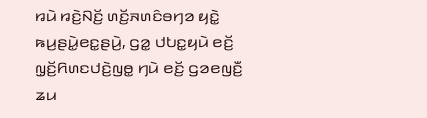ꤙꤣꤧ ꤙꤢꤧ꤬ꤡꤢꤩ꤬ ꤛꤢꤩ꤬ꤏꤛꤢꤨꤋꤚꤤ ꤟꤢꤧ꤭ ꤒꤣ꤬ꤔꤣꤧ꤭ꤕꤢ꤭ꤔꤣꤧ꤬, ꤞꤤ꤭ ꤓꤝꤢ꤭ꤟꤣꤧ ꤕꤢꤩ꤬ ꤜ꤫ꤢꤩ꤬ꤖꤛꤢꤓꤢꤧ꤬ꤜꤥ꤭ ꤚꤣꤧ ꤕꤢꤩ꤬ ꤞꤤꤕꤜꤢꤪ꤬ ꤘꤣ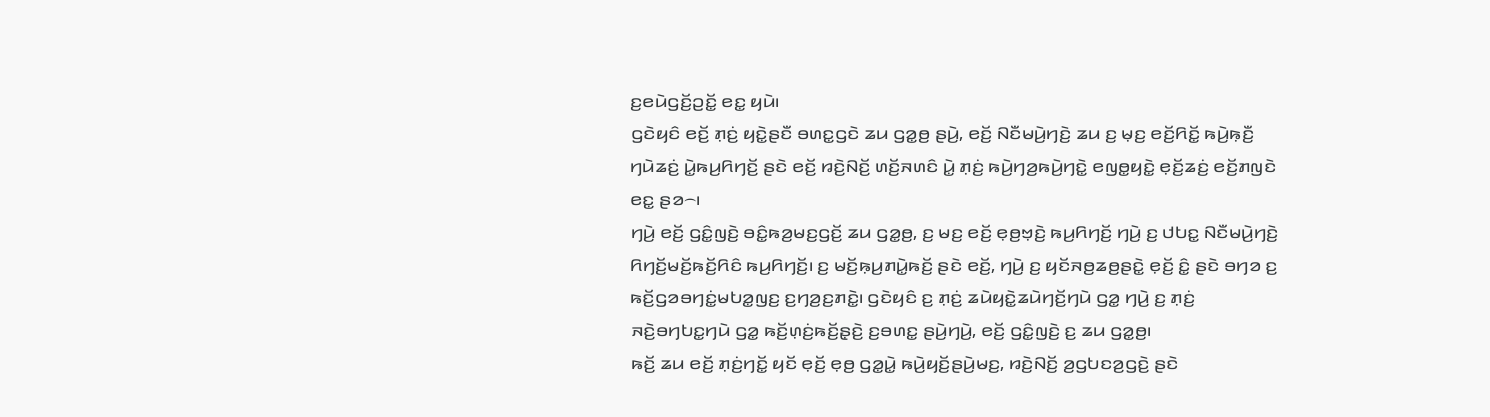ꤢ꤬ꤕꤣꤧꤞꤢꤩ꤬ꤑꤢꤩ꤭ ꤕꤢ꤭ ꤟꤣꤧ꤯
ꤞꤢꤧꤟꤢꤨ ꤕꤢꤩ꤬ ꤊ꤫ꤢꤦ꤬ ꤟꤢꤧ꤭ꤔꤢꤪ ꤋꤛꤢ꤭ꤞꤢꤧ ꤘꤣ ꤞꤤ꤭ꤥ꤬ ꤔꤣꤧ꤬, ꤕꤢꤩ꤬ ꤡꤢꤪꤗꤣꤧ꤬ꤚꤢꤧ꤬ ꤘꤣ ꤢ꤬ ꤗ꤫ꤢ꤬ ꤕꤢꤩ꤬ꤖꤢꤩ꤭ ꤒꤣꤧ꤬ꤒ꤫ꤢꤪ꤬ ꤚꤣꤧꤘꤢꤦ꤬ ꤣꤧ꤭ꤒꤣ꤬ꤖꤚꤢꤩ꤬ ꤔꤢꤧ ꤕꤢꤩ꤬ ꤙꤢꤧ꤬ꤡꤢꤩ꤬ ꤛꤢꤩ꤬ꤏꤛꤢꤨ ꤣꤧ꤭ ꤊ꤫ꤢꤦ꤬ ꤒꤣꤧ꤬ꤚꤤ꤬ꤒꤣꤧ꤬ꤚꤢꤧ꤭ ꤕꤜꤥ꤭ꤟꤢꤧ꤭ ꤕ꤫ꤢꤩ꤬ꤘꤢꤦ꤬ ꤕꤢꤩ꤬ꤊꤜꤢꤧ ꤕꤢ꤭ ꤔꤤ꤮꤯
ꤚꤣꤧ꤬ ꤕꤢꤩ꤬ ꤞꤢꤨ꤭ꤜꤢꤧ꤬ ꤋꤢꤨ꤭ꤒꤤ꤬ꤗꤢ꤬ꤞꤢꤩ꤬ ꤘꤣ ꤞꤤ꤭ꤥ꤬, ꤢ꤬ ꤗꤢ꤬ ꤕꤢꤩ꤬ ꤕ꤫ꤥ꤬ꤠ꤫ꤢꤧ꤬ ꤒꤣ꤬ꤖꤚꤢꤩ꤬ ꤚꤣꤧ꤬ ꤢ꤬ ꤓꤝꤢ꤭ ꤡꤢꤪꤗꤣꤧ꤬ꤚꤢꤧ꤬ ꤖꤚꤢꤩ꤬ꤗꤢꤩ꤬ꤒꤢꤩ꤬ꤖꤢꤨ ꤒꤣ꤬ꤖꤚꤢꤩ꤬꤯ ꤢ꤬ ꤗꤢꤩ꤬ꤒ꤫ꤣ꤬ꤊꤣꤧ꤭ꤒꤢꤩ꤬ ꤔꤢꤧ ꤕꤢꤩ꤬, ꤚꤣꤧ꤬ ꤢ꤬ ꤟꤢꤩꤏꤥ꤬ꤘꤥ꤬ꤔꤢꤧ꤭ ꤕ꤫ꤢꤩ꤬ ꤢꤨ꤭ ꤔꤢꤧ ꤋꤚꤤ ꤢ꤬ ꤒꤢꤩ꤬ꤞꤤꤋꤚꤢꤦ꤭ꤗꤝꤤ꤭ꤜꤢ꤬ ꤢ꤬ꤚꤤ꤬ꤢ꤬ꤊꤢꤧ꤭꤯ ꤞꤢꤧꤟꤢꤨ ꤢ꤬ ꤊ꤫ꤢꤦ꤬ ꤘꤣꤧꤟꤢꤧ꤭ꤘꤣꤧꤚꤢꤩ꤬ꤚꤣꤧ ꤞꤤ꤭ ꤚꤣꤧ꤬ ꤢ꤬ ꤊ꤫ꤢꤦ꤬ ꤏꤢꤧ꤬ꤋꤚꤝꤢ꤭ꤚꤣꤧ ꤞꤤ꤭ ꤒꤢꤩ꤬ꤛ꤫ꤢꤦ꤬ꤒꤢꤩ꤬ꤔ꤫ꤢꤧ꤬ ꤢ꤬ꤋꤛꤢ꤭ ꤔꤣꤧ꤬ꤚꤣꤧ꤬, ꤕꤢꤩ꤬ ꤞꤢꤨ꤭ꤜꤢꤧ꤬ ꤢ꤬ ꤘꤣ ꤞꤤ꤭ꤥ꤬꤯
ꤒꤢꤩ꤬ ꤘꤣ ꤕꤢꤩ꤬ ꤊ꤫ꤢꤦ꤬ꤚꤢꤩ꤭ ꤟꤢꤩ ꤕ꤫ꤢꤩ꤬ ꤕ꤫ꤥ꤬ ꤞꤤ꤭ꤣꤧ꤭ ꤒꤣꤧ꤬ꤟꤢꤩ꤬ꤔꤣꤧ꤬ꤗꤢ꤬, ꤙꤢꤧ꤬ꤡꤢꤩ꤬ ꤤ꤬ꤞꤝꤢꤤ꤬ꤞꤢꤧ꤬ ꤔꤢꤧ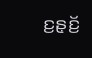ꤢ꤬ꤔ꤫ꤢꤩ꤬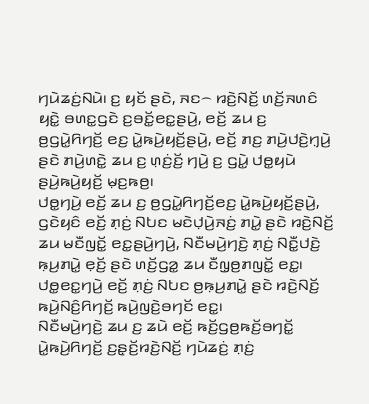ꤚꤣꤧꤘꤢꤦ꤬ꤡꤣꤧ꤯ ꤢ꤬ ꤟꤢꤩ ꤔꤢꤧ, ꤏꤢ꤮ ꤙꤢꤧ꤬ꤡꤢꤩ꤬ ꤛꤢꤩ꤬ꤏꤛꤢꤨ ꤟꤢꤧ꤭ ꤋꤛꤢ꤭ꤞꤢꤧ ꤢ꤬ꤋꤢꤩ꤭ꤕꤢ꤭ꤔꤣꤧ꤬, ꤕꤢꤩ꤬ ꤘꤣ ꤢ꤬ ꤥ꤬ꤞꤣꤧ꤭ꤖꤚꤢꤩ꤬ ꤕꤢ꤬ ꤣꤧ꤭ꤒꤣꤧ꤬ꤟꤢꤩ꤬ꤔꤣꤧ꤬, ꤕꤢꤩ꤬ ꤊꤢ꤬ ꤊꤣꤧ꤬ꤓꤢꤧ꤬ꤚ꤫ꤣꤧ꤬ ꤔꤢꤧ ꤊꤣꤧ꤬ꤛꤢꤧ꤭ ꤘꤣ ꤢ꤬ ꤛ꤫ꤢꤦ꤬ꤢꤩ꤬ ꤚꤣꤧ꤬ ꤢ꤬ ꤞꤣꤧ꤭ ꤓꤥ꤭ꤟꤣꤧ ꤔꤣꤧ꤬ꤒꤣꤧ꤬ꤟꤢꤩ꤬ ꤗ꤫ꤢ꤬ꤒꤥ꤬꤯
ꤓꤥ꤭ꤚꤣꤧ꤬ ꤕꤢꤩ꤬ ꤘꤣ ꤢ꤬ ꤥ꤬ꤞꤣꤧ꤭ꤖꤚꤢꤩ꤬ꤕꤢ꤬ ꤣꤧ꤭ꤒꤣꤧ꤬ꤟꤢꤩ꤬ꤔꤣꤧ꤬, ꤞꤢꤧꤟꤢꤨ ꤕꤢꤩ꤬ ꤊ꤫ꤢꤦ꤬ ꤡꤝꤢ ꤗꤢꤧꤓ꤫ꤣꤧ꤬ꤏꤢꤦ꤬ ꤊꤣꤧ꤭ ꤔꤢꤧ ꤙꤢꤧ꤬ꤡꤢꤩ꤬ ꤘꤣ ꤗꤢꤪꤜꤢꤩ꤭ ꤕꤢ꤭ꤔꤣꤧ꤬ꤚꤣꤧ꤬, ꤡꤢꤪꤗꤣꤧ꤬ꤚꤢꤧ꤬ ꤊ꤫ꤢꤦ꤬ ꤡꤢꤪ꤭ꤓꤢꤧ꤬ ꤒ꤫ꤣ꤬ꤊꤣꤧ꤭ ꤕ꤫ꤢꤩ꤬ ꤔꤢꤧ ꤛꤢꤩ꤬ꤞꤤ꤭ ꤘꤣ ꤢꤪꤜ꤫ꤥ꤬ꤊꤜꤢꤩ꤭ ꤕꤢ꤭꤯ ꤓꤥ꤭ꤕꤢ꤭ꤚꤣꤧ꤬ ꤕꤢꤩ꤬ ꤊ꤫ꤢꤦ꤬ ꤡꤝꤢ ꤥ꤬ꤒ꤫ꤣ꤬ꤊꤣꤧ꤭ ꤔꤢꤧ ꤙꤢꤧ꤬ꤡꤢꤩ꤬ ꤒꤣꤧ꤬ꤡꤢꤨ꤬ꤖꤚꤢꤩ꤬ ꤒꤣꤧ꤬ꤜꤢꤧ꤬ꤋꤚꤢꤩ ꤕꤢ꤭꤯
ꤡꤢꤪꤗꤣꤧ꤬ꤚꤢꤧ꤬ ꤘꤣ ꤢ꤬ ꤘꤣꤧ ꤕꤢꤩ꤬ ꤒꤢꤩ꤬ꤞꤥ꤬ꤒꤢꤩ꤬ꤋꤚꤢꤩ꤭ ꤣꤧ꤭ꤒꤣꤧ꤬ꤖꤚꤢꤩ꤬ ꤢ꤬ꤔ꤫ꤢꤩ꤬ꤙꤢꤧ꤬ꤡꤢꤩ꤬ ꤚꤣꤧꤘꤢꤦ꤬ ꤊ꤫ꤢꤦ꤬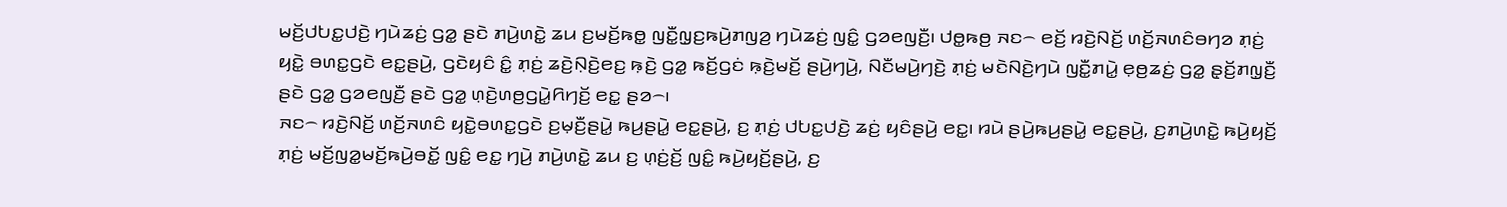ꤗꤢꤩ꤬ꤓꤝꤢ꤭ꤓꤢꤧ꤬ ꤚꤣꤧꤘꤢꤦ꤬ ꤞꤤ꤭ ꤔꤢꤧ ꤊꤣꤧ꤬ꤛꤢꤧ꤭ ꤘꤣ ꤢ꤬ꤗꤢꤩ꤬ꤒꤥ꤭ ꤜꤢꤪ꤭ꤜ꤫ꤢ꤬ꤒꤣꤧ꤬ꤊꤜꤤ꤬ ꤚꤣꤧꤘꤢꤦ꤬ ꤜꤢꤨ꤭ ꤞꤤꤕꤜꤢꤪ꤬꤯ ꤓꤥ꤭ꤒꤥ꤬ ꤏꤢ꤮ ꤕꤢꤩ꤬ ꤙꤢꤧ꤬ꤡꤢꤩ꤬ ꤛꤢꤩ꤬ꤏꤛꤢꤨꤋꤚꤤ ꤊ꤫ꤢꤦ꤬ ꤟꤢꤧ꤭ ꤋꤛꤢ꤭ꤞꤢꤧ ꤕꤢ꤭ꤔꤣꤧ꤬, ꤞꤢꤧꤟꤢꤨ ꤢꤨ꤭ ꤊ꤫ꤢꤦ꤬ ꤘꤢꤧ꤬ꤡ꤫ꤢꤧ꤬ꤕꤢ꤬ ꤒ꤫ꤢꤧ꤬ ꤞꤤ꤭ ꤒꤢꤩ꤬ꤞꤢꤦ ꤒ꤫ꤢꤧ꤬ꤗꤢꤩ꤬ ꤔꤣꤧ꤬ꤚꤣꤧ꤬, ꤡꤢꤪꤗꤣꤧ꤬ꤚꤢꤧ꤬ ꤊ꤫ꤢꤦ꤬ ꤗꤢꤧꤡꤢꤧ꤬ꤚꤣꤧ ꤜꤢꤪ꤭ꤊꤣꤧ꤭ ꤕ꤫ꤥ꤬ꤘꤢꤦ꤬ ꤞꤤ꤭ ꤔ꤫ꤢꤩ꤬ꤊꤜ꤫ꤢꤪ꤬ ꤔꤢꤧ ꤞꤤ꤭ ꤞꤤꤕꤜꤢꤪ꤬ ꤔꤢꤧ ꤞꤤ꤭ ꤛ꤫ꤢꤧ꤬ꤛꤥ꤬ꤞꤣꤧ꤭ꤖꤚꤢꤩ꤬ ꤕꤢ꤭ ꤔꤤ꤮꤯
ꤏꤢ꤮ ꤙꤢꤧ꤬ꤡꤢꤩ꤬ ꤛꤢꤩ꤬ꤏꤛꤢꤨ ꤟꤢꤧ꤭ꤋꤛꤢ꤭ꤞꤢꤧ ꤢ꤬ꤗ꤫ꤢꤪ꤬ꤔꤣꤧ꤭ ꤒꤣ꤬ꤔꤣꤧ꤭ ꤕꤢ꤭ꤔꤣꤧ꤬, ꤢ꤬ ꤊ꤫ꤢꤦ꤬ ꤓꤝꤢ꤭ꤓꤢꤧ꤬ ꤘꤢꤦ꤬ ꤟꤢꤨꤔꤣꤧ꤬ ꤕꤢ꤭꤯ ꤙꤣꤧ ꤔꤣꤧ꤬ꤒꤣ꤬ꤔꤣꤧ꤭ ꤕꤢ꤭ꤔꤣꤧ꤬, ꤢ꤬ꤊꤣꤧ꤬ꤛꤢꤧ꤭ ꤒꤣꤧ꤬ꤟꤢꤩ꤬ ꤊ꤫ꤢꤦ꤬ ꤗꤢꤩ꤬ꤜꤤ꤭ꤗꤢꤩ꤬ꤒꤣꤧ꤬ꤋꤢꤩ꤭ ꤜꤢꤨ꤭ ꤕꤢ꤭ ꤚꤣꤧ꤬ ꤊꤣꤧ꤬ꤛꤢꤧ꤭ ꤘꤣ ꤢ꤬ ꤛ꤫ꤢꤦ꤬ꤢꤩ꤬ ꤜꤢꤨ꤭ ꤒꤣꤧ꤬ꤟꤢꤩ꤬ꤔꤣꤧ꤬, ꤢ꤬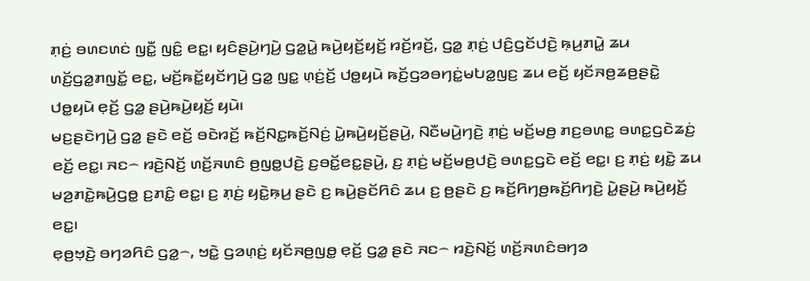ꤊ꤫ꤢꤦ꤬ ꤋꤛꤢꤛꤢꤦ ꤜꤢꤪ꤭ ꤜꤢꤨ꤭ ꤕꤢ꤭꤯ ꤟꤢꤨꤔꤣꤧ꤬ꤚꤣꤧ꤬ ꤞꤤ꤭ꤣꤧ꤭ ꤒꤣꤧ꤬ꤟꤢꤩ꤬ꤟꤢꤩ꤬ ꤙꤢꤩ꤬ꤙꤢꤩ꤬, ꤞꤤ꤭ ꤊ꤫ꤢꤦ꤬ ꤓꤢꤨ꤬ꤞꤢꤩꤓꤢꤧ꤬ ꤒ꤫ꤣ꤬ꤊꤣꤧ꤭ ꤘꤣ ꤛꤢꤩ꤬ꤞꤤ꤭ꤊꤜꤢꤩ꤭ ꤕꤢ꤭, ꤗꤢꤩ꤬ꤒꤢꤩ꤭ꤟꤢꤩꤚꤣꤧ꤬ ꤞꤤ꤭ ꤜꤢ꤭ ꤛ꤫ꤢꤦ꤬ꤢꤩ꤬ ꤓꤥ꤭ꤟꤣꤧ ꤒꤢꤩ꤬ꤞꤤꤋꤚꤢꤦ꤭ꤗꤝꤤ꤭ꤜꤢ꤬ ꤘꤣ ꤕꤢꤩ꤬ ꤟꤢꤩꤏꤥ꤬ꤘꤥ꤬ꤔꤢꤧ꤭ ꤓꤥ꤭ꤟꤣꤧ ꤕ꤫ꤢꤩ꤬ ꤞꤤ꤭ ꤔꤣꤧ꤬ꤒꤣꤧ꤬ꤟꤢꤩ꤬ ꤟꤣꤧ꤯
ꤗꤢ꤬ꤔꤢꤧꤚꤣꤧ꤬ ꤞꤤ꤭ ꤔꤢꤧ ꤕꤢꤩ꤬ ꤋꤢꤧꤙꤢꤩ꤬ ꤒꤢꤩ꤬ꤡꤢ꤭ꤒꤢꤩ꤬ꤡꤢꤦ꤬ ꤣꤧ꤭ꤒꤣꤧ꤬ꤟꤢꤩ꤬ꤔꤣꤧ꤬, ꤡꤢꤪꤗꤣꤧ꤬ꤚꤢꤧ꤬ ꤊ꤫ꤢꤦ꤬ ꤗꤢꤩ꤬ꤗꤥ꤬ ꤊꤢ꤬ꤋꤛꤢ꤭ ꤋꤛꤢ꤭ꤞꤢꤧꤘꤢꤦ꤬ ꤕꤢꤩ꤬ ꤕꤢ꤭꤯ ꤏꤢ꤮ ꤙꤢꤧ꤬ꤡꤢꤩ꤬ ꤛꤢꤩ꤬ꤏꤛꤢꤨ ꤥ꤬ꤜꤥ꤭ꤓꤢꤧ꤬ ꤢ꤬ꤋꤢꤩ꤭ꤕꤢ꤭ꤔꤣꤧ꤬, ꤢ꤬ ꤊ꤫ꤢꤦ꤬ ꤗꤢꤩ꤬ꤗꤥ꤬ꤓꤢꤧ꤬ ꤋꤛꤢ꤭ꤞꤢꤧ ꤕꤢꤩ꤬ ꤕꤢ꤭꤯ ꤢ꤬ ꤊ꤫ꤢꤦ꤬ ꤟꤢꤧ꤭ ꤘꤣ ꤗꤤ꤬ꤊꤢꤧ꤭ꤒꤣꤧ꤬ꤞꤥ꤭ ꤢ꤬ꤊꤢꤨ꤭ ꤕꤢ꤭꤯ ꤢ꤬ ꤊ꤫ꤢꤦ꤬ ꤟꤢꤧ꤭ꤒ꤫ꤣ꤬ ꤔꤢꤧ ꤢ꤬ ꤒꤣꤧ꤬ꤔꤢꤩꤖꤢꤨ ꤘꤣ ꤢ꤬ ꤥ꤬ꤔꤢꤧ ꤢ꤬ ꤒꤢꤩ꤬ꤖꤚꤥ꤬ꤒꤢꤩ꤬ꤖꤚꤢꤧ꤬ ꤣꤧ꤭ꤔꤣꤧ꤬ ꤒꤣꤧ꤬ꤟꤢꤩ꤬ ꤕꤢ꤭꤯
ꤕ꤫ꤥ꤬ꤠ꤫ꤢꤧ꤬ ꤋꤚꤤꤖꤢꤨ ꤞꤤ꤭꤮, ꤠꤢꤧ꤭ ꤞꤤꤛ꤫ꤢꤦ꤬ ꤟꤢꤩꤏꤥ꤬ꤜꤥ꤭ ꤕ꤫ꤢꤩ꤬ ꤞꤤ꤭ ꤔꤢꤧ ꤏꤢ꤮ ꤙꤢꤧ꤬ꤡꤢꤩ꤬ ꤛꤢꤩ꤬ꤏꤛꤢꤨꤋꤚꤤ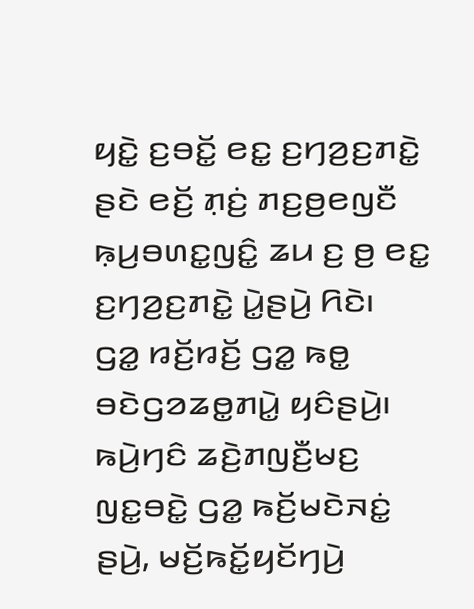ꤟꤢꤧ꤭ ꤢ꤬ꤋꤢꤩ꤭ ꤕꤢ꤭ ꤢ꤬ꤚꤤ꤬ꤢ꤬ꤊꤢꤧ꤭ ꤔꤢꤧ ꤕꤢꤩ꤬ ꤊ꤫ꤢꤦ꤬ ꤊꤢ꤬ꤥ꤬ꤕꤜꤢꤪ ꤒ꤫ꤣ꤬ꤋꤛꤢ꤭ꤜꤢꤨ꤭ ꤘꤣ ꤢ꤬ ꤥ꤬ ꤕꤢ꤭ ꤢ꤬ꤚꤤ꤬ꤢ꤬ꤊꤢꤧ꤭ ꤣꤧ꤭ꤔꤣꤧ꤬ ꤖꤢꤧ꤯
ꤞꤤ꤭ ꤙꤢꤩ꤬ꤙꤢꤩ꤬ ꤞꤤ꤭ ꤒꤥ꤭ ꤋꤢꤧꤞꤤꤘꤥ꤭ꤊꤣꤧ꤭ ꤟꤢꤨꤔꤣꤧ꤬꤯ ꤒꤣꤧ꤬ꤚꤢꤨ ꤘꤢꤧ꤬ꤊꤜꤢꤪ꤬ꤗꤢ꤬ ꤜꤢ꤭ꤋꤢꤧ꤭ ꤞꤤ꤭ ꤒꤢꤩ꤬ꤗꤢꤧꤏꤢꤦ꤭ ꤔꤣꤧ꤬, ꤗꤢꤩ꤬ꤒꤢꤩ꤭ꤟꤢꤩꤚꤣꤧ꤬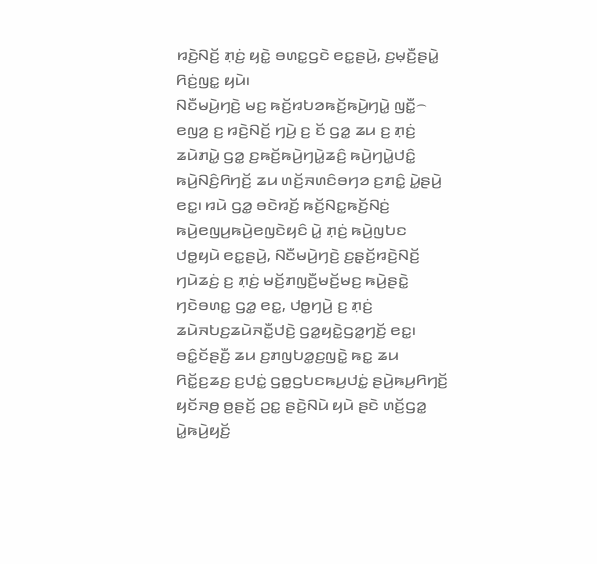ꤙꤢꤧ꤬ꤡꤢꤩ꤬ ꤊ꤫ꤢꤦ꤬ ꤟꤢꤧ꤭ ꤋꤛꤢ꤭ꤞꤢꤧ ꤕꤢ꤭ꤔꤣꤧ꤬, ꤢ꤬ꤗ꤫ꤢꤪ꤬ꤔꤣꤧ꤭ ꤖꤢꤦ꤬ꤜꤢ꤭ ꤟꤣꤧ꤯
ꤡꤢꤪꤗꤣꤧ꤬ꤚꤢꤧ꤬ ꤗꤢ꤬ ꤒꤢꤩ꤬ꤙꤝꤤꤒꤢꤩ꤬ꤒꤣꤧ꤬ꤚꤣꤧ꤭ ꤜꤢꤪ꤭꤮ ꤕꤜꤤ꤬ ꤢ꤬ ꤙꤢꤧ꤬ꤡꤢꤩ꤬ ꤚꤣꤧ꤬ ꤢ꤬ ꤢꤩ ꤞꤤ꤭ ꤘꤣ ꤢ꤬ ꤊ꤫ꤢꤦ꤬ ꤘꤣꤧꤊꤣꤧ꤭ ꤞꤤ꤭ ꤢ꤬ꤒꤢꤩ꤬ꤒꤣꤧ꤬ꤚꤣꤧ꤭ꤘꤢꤨ꤬ ꤒꤣꤧ꤬ꤚꤣꤧ꤭ꤓꤢꤨ꤭ ꤒꤣꤧ꤬ꤡꤢꤨ꤬ꤖꤚꤢꤩ꤬ ꤘꤣ ꤛꤢꤩ꤬ꤏꤛꤢꤨꤋꤚꤤ ꤢ꤬ꤊꤢꤨ꤭ ꤣꤧ꤭ꤔꤣꤧ꤬ ꤕꤢ꤭꤯ ꤙꤣꤧ ꤞꤤ꤭ ꤋꤢꤧꤙꤢꤩ꤬ ꤒꤢꤩ꤬ꤡꤢ꤭ꤒꤢꤩ꤬ꤡꤢꤦ꤬ ꤒꤣꤧ꤬ꤕꤜꤣ꤬ꤒꤣꤧ꤬ꤕꤜꤢꤧꤟꤢꤨ ꤣꤧ꤭ ꤊ꤫ꤢꤦ꤬ ꤒꤣꤧ꤬ꤜꤝꤢ ꤓꤥ꤭ꤟꤣꤧ ꤕꤢ꤭ꤔꤣꤧ꤬, ꤡꤢꤪꤗꤣꤧ꤬ꤚꤢꤧ꤬ ꤢ꤬ꤔ꤫ꤢꤩ꤬ꤙꤢꤧ꤬ꤡꤢꤩ꤬ ꤚꤣꤧꤘꤢꤦ꤬ ꤢ꤬ ꤊ꤫ꤢꤦ꤬ ꤗꤢꤩ꤬ꤊꤜꤢꤪ꤬ꤗꤢꤩ꤬ꤗꤢ꤬ ꤒꤣꤧ꤬ꤔꤢꤧ꤭ ꤚꤢꤧꤋꤛꤢ꤭ ꤞꤤ꤭ ꤕꤢ꤭, ꤓꤥ꤭ꤚꤣꤧ꤬ ꤢ꤬ ꤊ꤫ꤢꤦ꤬ ꤘꤣꤧꤏꤝꤢ꤬ꤘꤣꤧꤏꤢꤪ꤭ꤓꤢꤧ꤬ ꤞꤤ꤭ꤟꤢꤧ꤭ꤞꤤ꤭ꤚꤢꤩ꤬ ꤕꤢ꤭꤯
ꤋꤢꤨ꤭ꤢꤩꤔꤢꤪ꤬ ꤘꤣ ꤢ꤬ꤊꤜꤝꤤ꤭ꤢ꤬ꤜꤢꤧ꤭ ꤒꤢ꤭ ꤘꤣ ꤖꤢꤩ꤭ꤢ꤬ꤘꤢ꤬ ꤢ꤬ꤓꤢꤦ꤭ ꤞꤥ꤭ꤞꤝꤢꤒꤣ꤬ꤓꤢꤦ꤭ ꤔꤣꤧ꤬ꤒꤣ꤬ꤖꤚꤢꤩ꤬ ꤟꤢꤩꤏꤥ꤬ ꤥ꤬ꤔꤢꤩ꤬ ꤑꤢ꤭ ꤔꤢꤧ꤬ꤡꤣꤧ ꤟꤣꤧ ꤔꤢꤧ ꤛꤢꤩ꤬ꤞꤤ꤭ ꤣꤧ꤭ꤒꤣꤧ꤬ꤟꤢꤩ꤬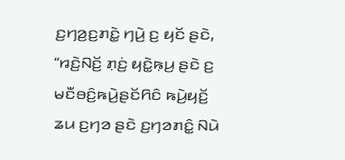ꤢ꤬ꤚꤤ꤬ꤢ꤬ꤊꤢꤧ꤭ ꤚꤣꤧ꤬ ꤢ꤬ ꤟꤢꤩ ꤔꤢꤧ, “ꤙꤢꤧ꤬ꤡꤢꤩ꤬ ꤊ꤫ꤢꤦ꤬ ꤟꤢꤧ꤭ꤒ꤫ꤣ꤬ ꤔꤢꤧ ꤢ꤬ ꤗꤢꤪꤋꤢꤨ꤬ꤒꤣꤧ꤬ꤔꤢꤩꤖꤢꤨ ꤒꤣꤧ꤬ꤟꤢꤩ꤬ ꤘꤣ ꤢ꤬ꤚꤤ ꤔꤢꤧ ꤢ꤬ꤚꤤꤊꤢꤨ꤭ ꤡꤣꤧ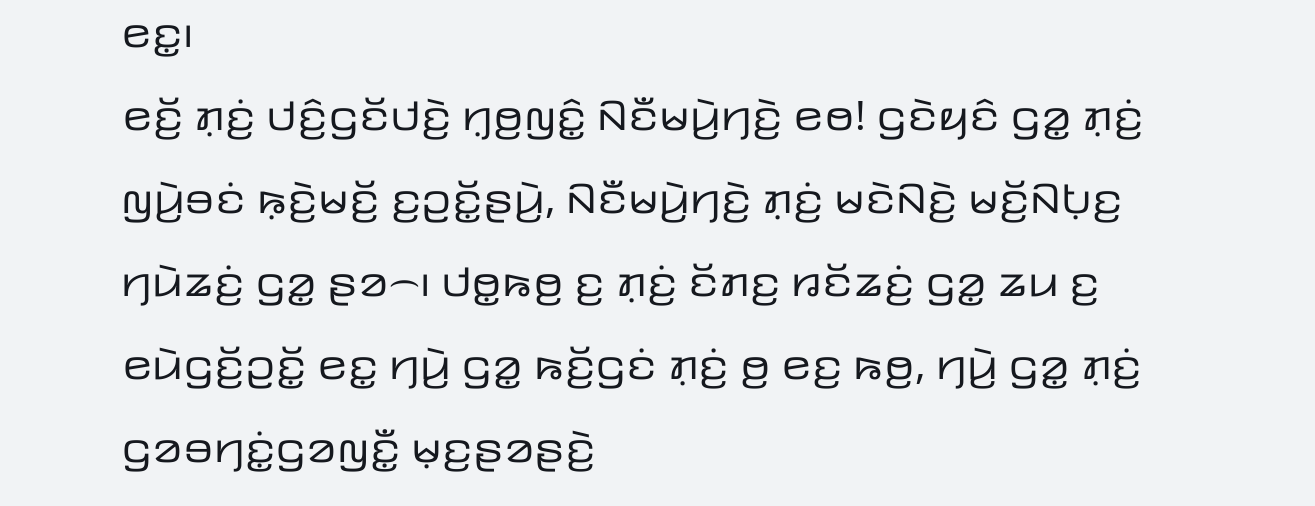ꤕꤢ꤭꤯
ꤕꤢꤩ꤬ ꤊ꤫ꤢꤦ꤬ ꤓꤢꤨ꤬ꤞꤢꤩꤓꤢꤧ꤬ ꤚ꤫ꤥ꤬ꤜꤢꤨ꤭ ꤡꤢꤪꤗꤣꤧ꤬ꤚꤢꤧ꤬ ꤕꤥ! ꤞꤢꤧꤟꤢꤨ ꤞꤤ꤭ ꤊ꤫ꤢꤦ꤬ ꤜꤣꤧ꤬ꤋꤢꤦ ꤒ꤫ꤢꤧ꤬ꤗꤢꤩ꤬ ꤢ꤬ꤑꤢꤩ꤭ꤔꤣꤧ꤬, ꤡꤢꤪꤗꤣꤧ꤬ꤚꤢꤧ꤬ ꤊ꤫ꤢꤦ꤬ ꤗꤢꤧꤡꤢꤧ꤬ ꤗꤢꤩ꤬ꤡꤝ꤫ꤢ꤬ ꤚꤣꤧꤘꤢꤦ꤬ ꤞꤤ꤭ ꤔꤤ꤮꤯ ꤓꤥ꤭ꤒꤥ꤬ ꤢ꤬ ꤊ꤫ꤢꤦ꤬ ꤢꤩꤊꤢ꤬ ꤙꤢꤩꤘꤢꤦ꤬ ꤞꤤ꤭ ꤘꤣ ꤢ꤬ ꤕꤣꤧꤞꤢꤩ꤬ꤑꤢꤩ꤭ ꤕꤢ꤭ ꤚꤣꤧ꤬ ꤞꤤ꤭ ꤒꤢꤩ꤬ꤞꤢꤦ ꤊ꤫ꤢꤦ꤬ ꤥ꤬ ꤕꤢ꤬ ꤒꤥ꤬, ꤚꤣꤧ꤬ ꤞꤤ꤭ ꤊ꤫ꤢꤦ꤬ ꤞꤤꤋꤚꤢꤦ꤭ꤞꤤꤜꤢꤪ꤭ ꤗ꤫ꤢ꤬ꤔꤤꤔꤢꤧ꤬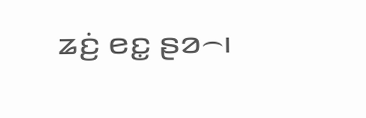ꤘꤢꤦ꤬ ꤕꤢ꤭ ꤔꤤ꤮꤯